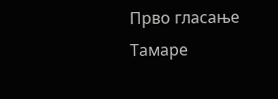Прво гласање Тамаре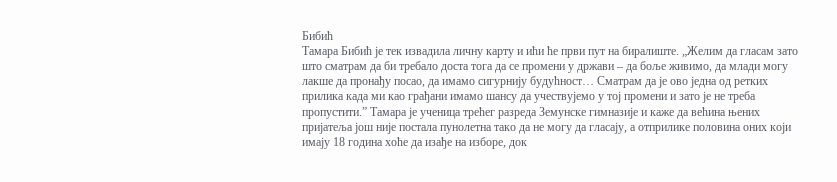Бибић
Тамара Бибић је тек извадила личну карту и ићи ће први пут на биралиште. „Желим да гласам зато што сматрам да би требало доста тога да се промени у држави – да боље живимо, да млади могу лакше да пронађу посао, да имамо сигурнију будућност… Сматрам да је ово једна од ретких прилика када ми као грађани имамо шансу да учествујемо у тој промени и зато је не треба пропустити.” Тамара је ученица трећег разреда Земунске гимназије и каже да већина њених пријатеља још није постала пунолетна тако да не могу да гласају, а отприлике половина оних који имају 18 година хоће да изађе на изборе, док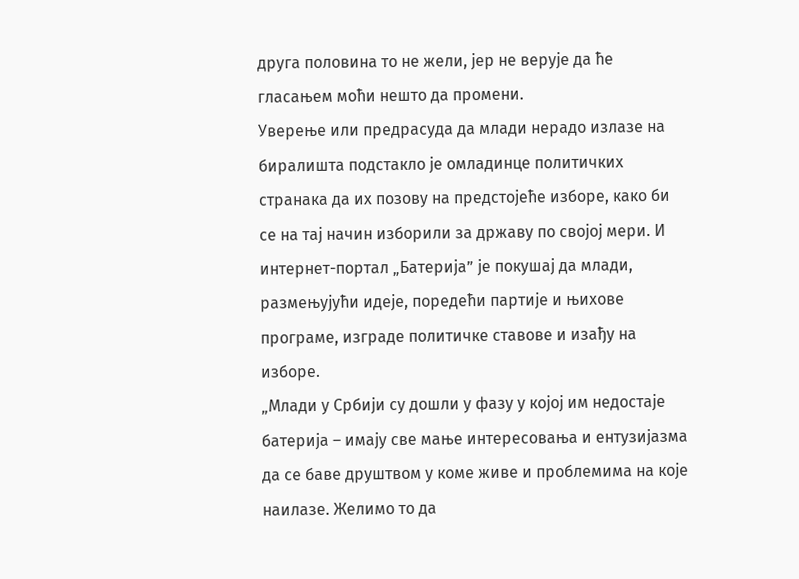друга половина то не жели, јер не верује да ће гласањем моћи нешто да промени.
Уверење или предрасуда да млади нерадо излазе на биралишта подстакло је омладинце политичких странака да их позову на предстојеће изборе, како би се на тај начин изборили за државу по својој мери. И интернет-портал „Батерија” је покушај да млади, размењујући идеје, поредећи партије и њихове програме, изграде политичке ставове и изађу на изборе.
„Млади у Србији су дошли у фазу у којој им недостаје батерија – имају све мање интересовања и ентузијазма да се баве друштвом у коме живе и проблемима на које наилазе. Желимо то да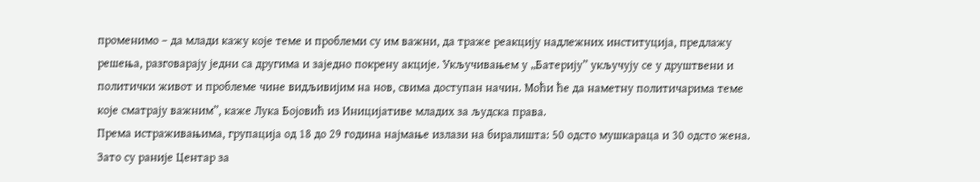променимо – да млади кажу које теме и проблеми су им важни, да траже реакцију надлежних институција, предлажу решења, разговарају једни са другима и заједно покрену акције. Укључивањем у „Батерију” укључују се у друштвени и политички живот и проблеме чине видљивијим на нов, свима доступан начин. Моћи ће да наметну политичарима теме које сматрају важним”, каже Лука Бојовић из Иницијативе младих за људска права.
Према истраживањима, групација од 18 до 29 година најмање излази на биралишта: 50 одсто мушкараца и 30 одсто жена. Зато су раније Центар за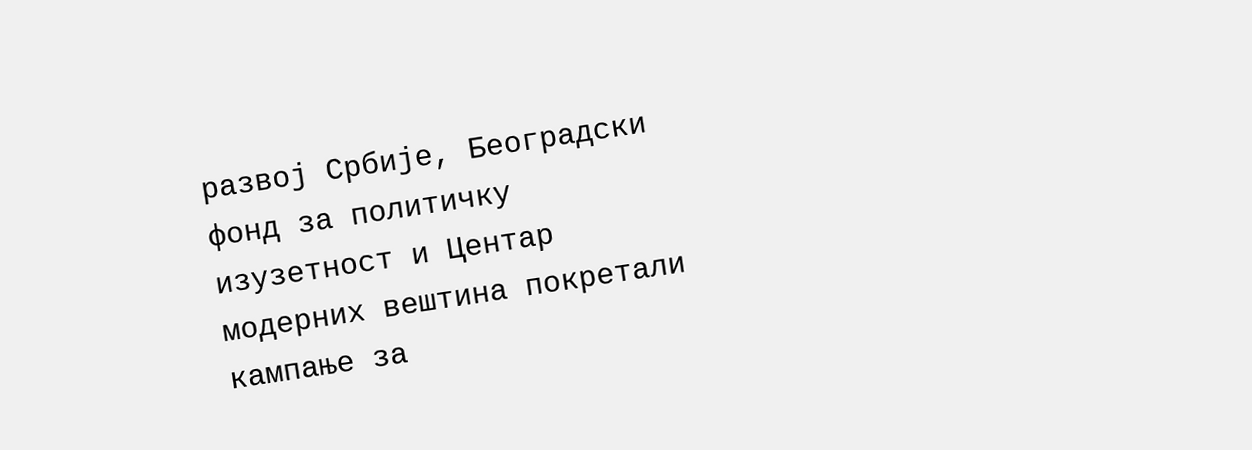развој Србије, Београдски фонд за политичку изузетност и Центар модерних вештина покретали кампање за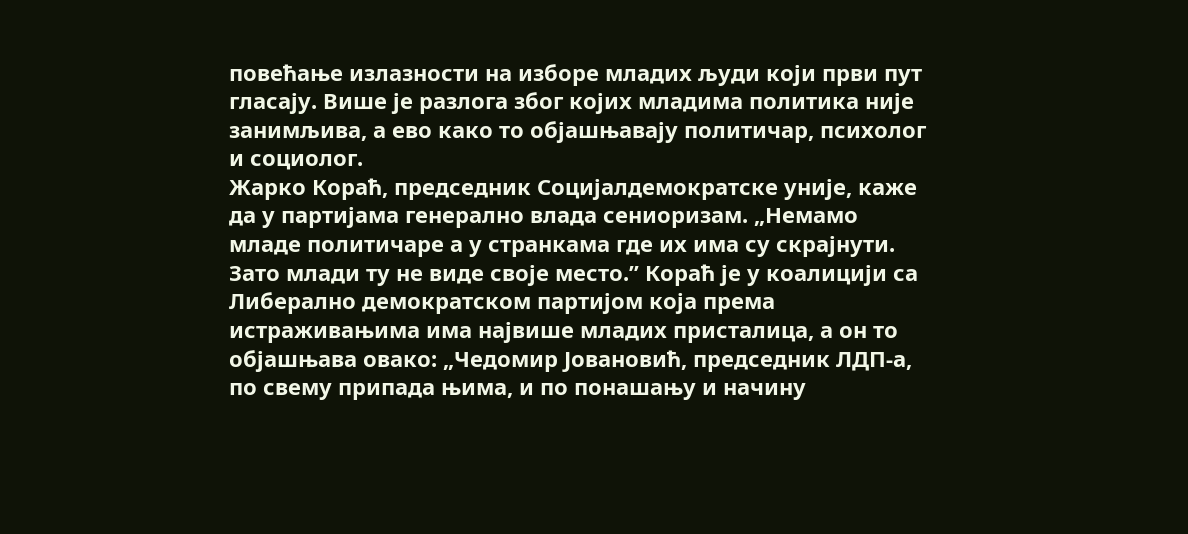повећање излазности на изборе младих људи који први пут гласају. Више је разлога због којих младима политика није занимљива, а ево како то објашњавају политичар, психолог и социолог.
Жарко Кораћ, председник Социјалдемократске уније, каже да у партијама генерално влада сениоризам. „Немамо младе политичаре а у странкама где их има су скрајнути. Зато млади ту не виде своје место.” Кораћ је у коалицији са Либерално демократском партијом која према истраживањима има највише младих присталица, а он то објашњава овако: „Чедомир Јовановић, председник ЛДП-а, по свему припада њима, и по понашању и начину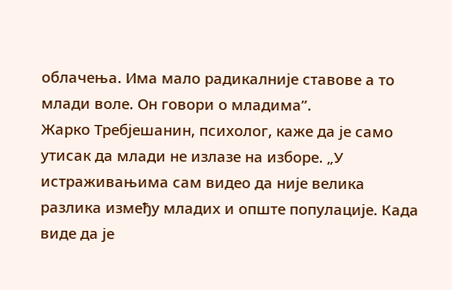облачења. Има мало радикалније ставове а то млади воле. Он говори о младима”.
Жарко Требјешанин, психолог, каже да је само утисак да млади не излазе на изборе. „У истраживањима сам видео да није велика разлика између младих и опште популације. Када виде да је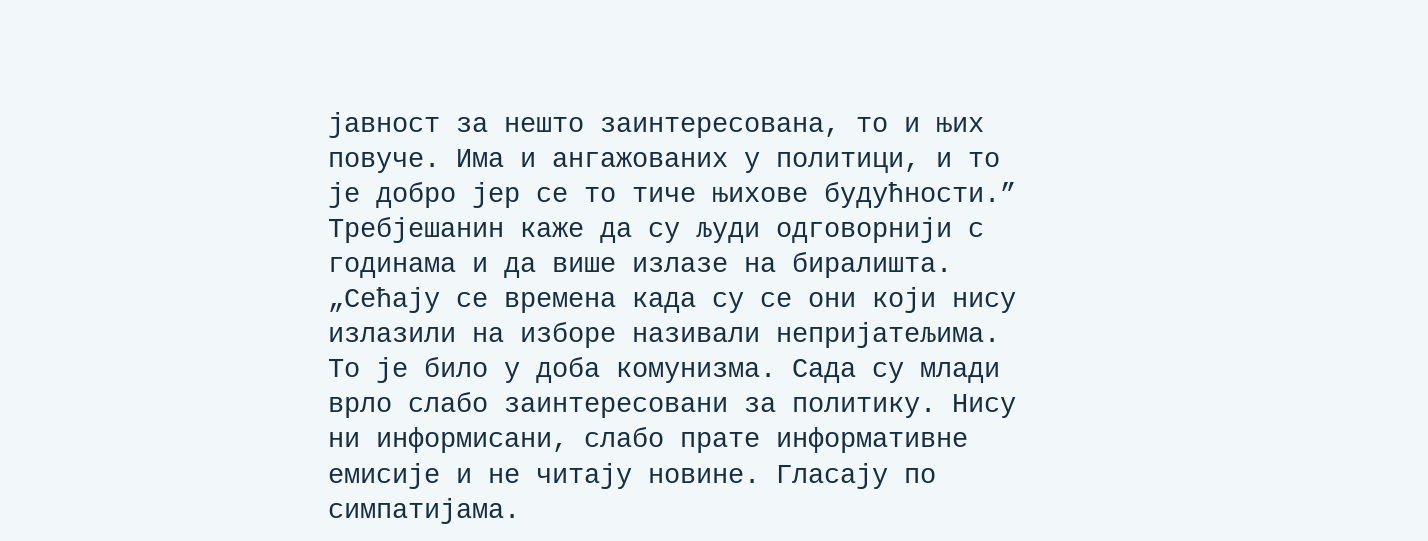јавност за нешто заинтересована, то и њих повуче. Има и ангажованих у политици, и то је добро јер се то тиче њихове будућности.”
Требјешанин каже да су људи одговорнији с годинама и да више излазе на биралишта. „Сећају се времена када су се они који нису излазили на изборе називали непријатељима. То је било у доба комунизма. Сада су млади врло слабо заинтересовани за политику. Нису ни информисани, слабо прате информативне емисије и не читају новине. Гласају по симпатијама.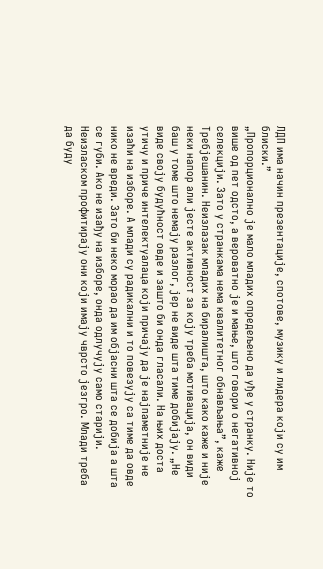ЛДП има начин презентације, спотове, музику и лидера који су им блиски.”
„Пропорционално је мало младих опредељено да уђе у странку. Није то више од пет одсто, а вероватно је и мање, што говори о негативној селекцији. Зато у странкама нема квалитетног обнављања”, каже Требјешанин. Неизлазак младих на биралишта, што како каже и није неки напор али јесте активност за коју треба мотивација, он види баш у томе што немају разлог, јер не виде шта тиме добијају. „Не виде своју будућност овде и зашто би онда гласали. На њих доста утичу и приче интелектуалаца који причају да је најпаметније не изаћи на изборе. А млади су радикални и то повезују са тиме да овде нико не вреди. Зато би неко морао да им објасни шта се добија а шта се губи. Ако не изађу на изборе, онда одлучују само старији. Неизласком профитирају они који имају чврсто језгро. Млади треба да буду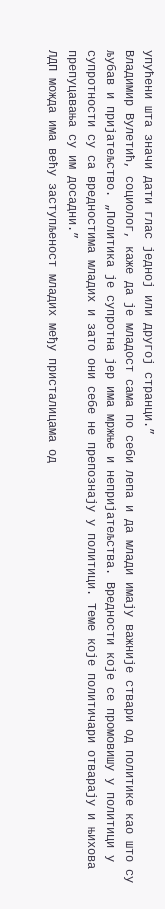упућени шта значи дати глас једној или другој странци.”
Владимир Вулетић, социолог, каже да је младост сама по себи лепа и да млади имају важније ствари од политике као што су љубав и пријатељство. „Политика је супротна јер има мржње и непријатељства. Вредности које се промовишу у политици у супротности су са вредностима младих и зато они себе не препознају у политици. Теме које политичари отварају и њихова препуцавања су им досадни.”
ЛДП можда има већу заступљеност младих међу присталицама од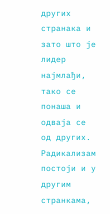других странака и зато што је лидер најмлађи, тако се понаша и одваја се од других. Радикализам постоји и у другим странкама,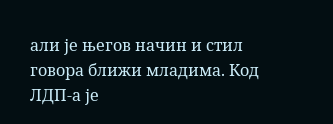али је његов начин и стил говора ближи младима. Код ЛДП-а је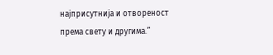најприсутнија и отвореност према свету и другима.”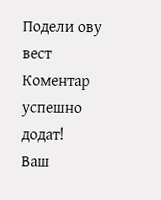Подели ову вест
Комeнтар успeшно додат!
Ваш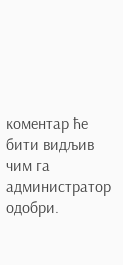комeнтар ћe бити видљив чим га администратор одобри.